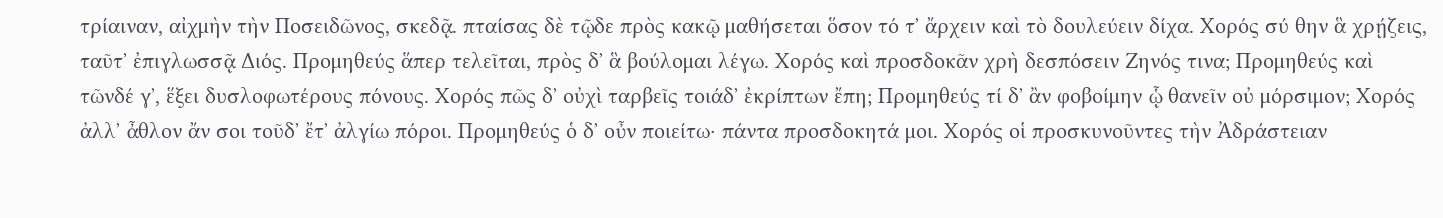τρίαιναν, αἰχμὴν τὴν Ποσειδῶνος, σκεδᾷ. πταίσας δὲ τῷδε πρὸς κακῷ μαθήσεται ὅσον τό τʼ ἄρχειν καὶ τὸ δουλεύειν δίχα. Χορός σύ θην ἃ χρῄζεις, ταῦτʼ ἐπιγλωσσᾷ Διός. Προμηθεύς ἅπερ τελεῖται, πρὸς δʼ ἃ βούλομαι λέγω. Χορός καὶ προσδοκᾶν χρὴ δεσπόσειν Ζηνός τινα; Προμηθεύς καὶ τῶνδέ γʼ, ἕξει δυσλοφωτέρους πόνους. Χορός πῶς δʼ οὐχὶ ταρβεῖς τοιάδʼ ἐκρίπτων ἔπη; Προμηθεύς τί δʼ ἂν φοβοίμην ᾧ θανεῖν οὐ μόρσιμον; Χορός ἀλλʼ ἆθλον ἄν σοι τοῦδʼ ἔτʼ ἀλγίω πόροι. Προμηθεύς ὁ δʼ οὖν ποιείτω· πάντα προσδοκητά μοι. Χορός οἱ προσκυνοῦντες τὴν Ἀδράστειαν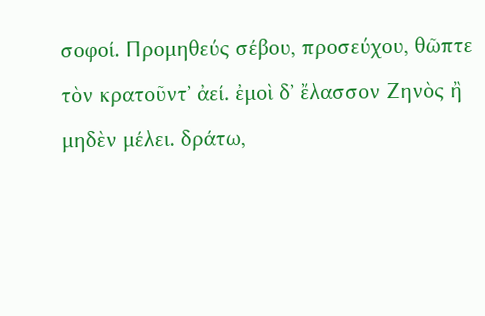σοφοί. Προμηθεύς σέβου, προσεύχου, θῶπτε τὸν κρατοῦντʼ ἀεί. ἐμοὶ δʼ ἔλασσον Ζηνὸς ἢ μηδὲν μέλει. δράτω,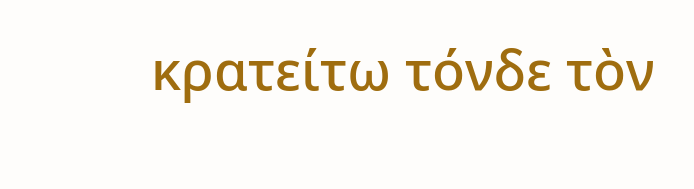κρατείτω τόνδε τὸν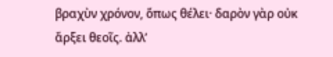βραχὺν χρόνον, ὅπως θέλει· δαρὸν γὰρ οὐκ ἄρξει θεοῖς. ἀλλʼ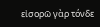εἰσορῶ γὰρ τόνδε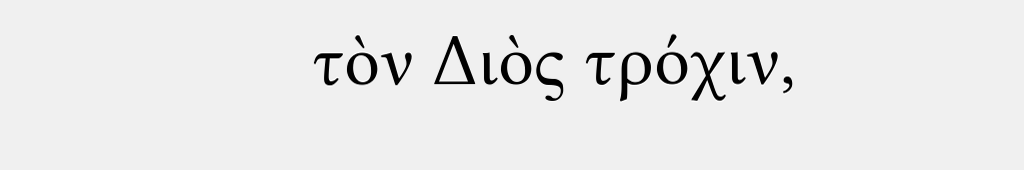τὸν Διὸς τρόχιν,